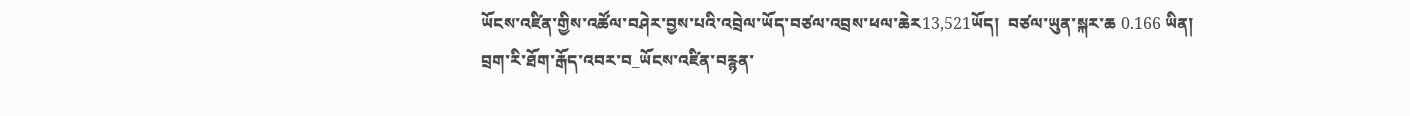ཡོངས་འཛིན་གྱིས་འཚོལ་བཤེར་བྱས་པའི་འབྲེལ་ཡོད་བཙལ་འབྲས་ཕལ་ཆེར13,521ཡོད།  བཙལ་ཡུན་སྐར་ཆ 0.166 ཡིན།
བྲག་རི་ཐོག་རྒོད་འབར་བ_ཡོངས་འཛིན་བརྙན་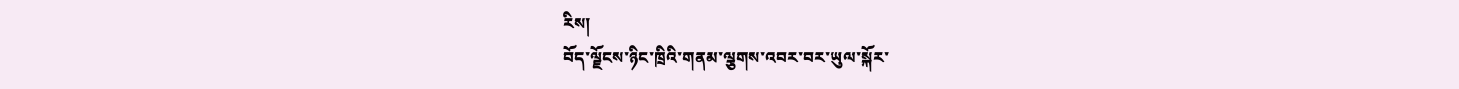རིས།
བོད་ལྗོངས་ཉིང་ཁྲིའི་གནམ་ལྕགས་འབར་བར་ཡུལ་སྐོར་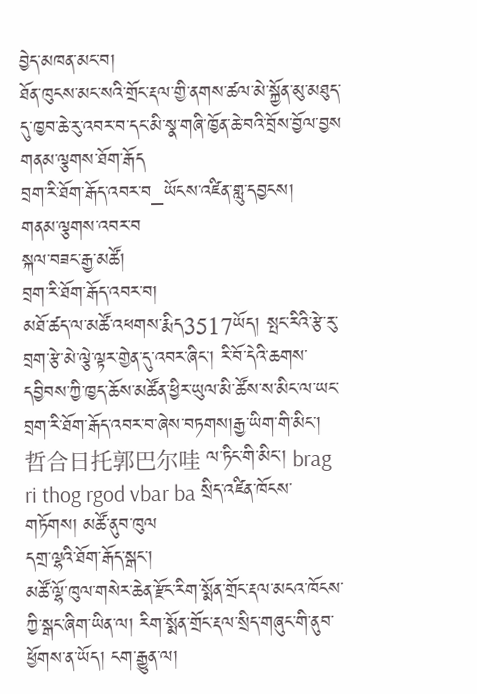བྱེད་མཁན་མང་བ།
ཐོན་ཁུངས་མང་སའི་གྲོང་རྡལ་གྱི་ནགས་ཚལ་མེ་སྐྱོན་མུ་མཐུད་དུ་ཁྱབ་ཆེ་རུ་འབར་བ་དང་མི་སྣ་གཞི་ཁྱོན་ཆེ་བའི་བྲོས་བྱོལ་བྱས
གནམ་ལྕགས་ཐོག་རྒོད
བྲག་རི་ཐོག་རྒོད་འབར་བ_ཡོངས་འཛིན་གླུ་དབྱངས།
གནམ་ལྕགས་འབར་བ
སྐལ་བཟང་རྒྱ་མཚོ།
བྲག་རི་ཐོག་རྒོད་འབར་བ།
མཐོ་ཚད་ལ་མཚོ་འཕགས་རྨིད3517ཡོད། སྤང་རིའི་རྩེ་རུ་བྲག་རྩེ་མེ་ལྕེ་ལྟར་གྱེན་དུ་འབར་ཞིང་། རི་བོ་དེའི་ཆགས་དབྱིབས་ཀྱི་ཁྱད་ཆོས་མཚོན་ཕྱིར་ཡུལ་མི་ཚོས་ས་མིང་ལ་ཡང་བྲག་རི་ཐོག་རྒོད་འབར་བ་ཞེས་བཏགས།རྒྱ་ཡིག་གི་མིང་། 哲合日托郭巴尔哇 ལ་ཏིང་གི་མིང་། brag ri thog rgod vbar ba སྲིད་འཛིན་ཁོངས་གཏོགས། མཚོ་ནུབ་ཁུལ
དགྲ་ལྷའི་ཐོག་རྒོད་སྒང་།
མཚོ་ལྷོ་ཁུལ་གསེར་ཆེན་རྫོང་རིག་སྨོན་གྲོང་རྡལ་མངའ་ཁོངས་ཀྱི་སྒང་ཞིག་ཡིན་ལ། རིག་སྨོན་གྲོང་རྡལ་སྲིད་གཞུང་གི་ནུབ་ཕྱོགས་ན་ཡོད། ངག་རྒྱུན་ལ།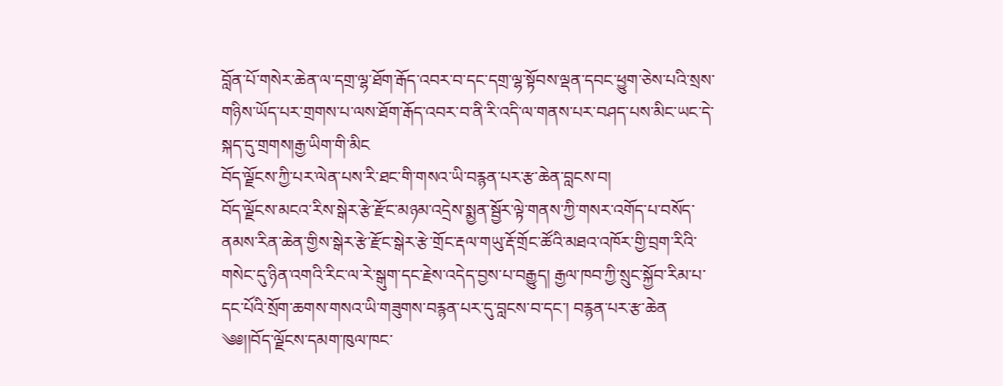བློན་པོ་གསེར་ཆེན་ལ་དགྲ་ལྷ་ཐོག་རྒོད་འབར་བ་དང་དགྲ་ལྷ་སྟོབས་ལྡན་དབང་ཕྱུག་ཅེས་པའི་སྲས་གཉིས་ཡོད་པར་གྲགས་པ་ལས་ཐོག་རྒོད་འབར་བ་ནི་རི་འདི་ལ་གནས་པར་བཤད་པས་མིང་ཡང་དེ་སྐད་དུ་གྲགས།རྒྱ་ཡིག་གི་མིང
བོད་ལྗོངས་ཀྱི་པར་ལེན་པས་རི་ཐང་གི་གསའ་ཡི་བརྙན་པར་རྩ་ཆེན་བླངས་བ།
བོད་ལྗོངས་མངའ་རིས་སྒེར་རྩེ་རྫོང་མཉམ་འདྲེས་སྨྱན་སྦྱོར་ལྟེ་གནས་ཀྱི་གསར་འགོད་པ་བསོད་ནམས་རིན་ཆེན་གྱིས་སྒེར་རྩེ་རྫོང་སྒེར་རྩེ་གྲོང་རྡལ་གཡུ་རྡོ་གྲོང་ཚོའི་མཐའ་འཁོར་གྱི་བྲག་རིའི་གསེང་དུ་ཉིན་འགའི་རིང་ལ་རེ་སྒུག་དང་རྗེས་འདེད་བྱས་པ་བརྒྱུད། རྒྱལ་ཁབ་ཀྱི་སྲུང་སྐྱོབ་རིམ་པ་དང་པོའི་སྲོག་ཆགས་གསའ་ཡི་གཟུགས་བརྙན་པར་དུ་བླངས་བ་དང་། བརྙན་པར་རྩ་ཆེན
༄༅།།བོད་ལྗོངས་དམག་ཁུལ་ཁང་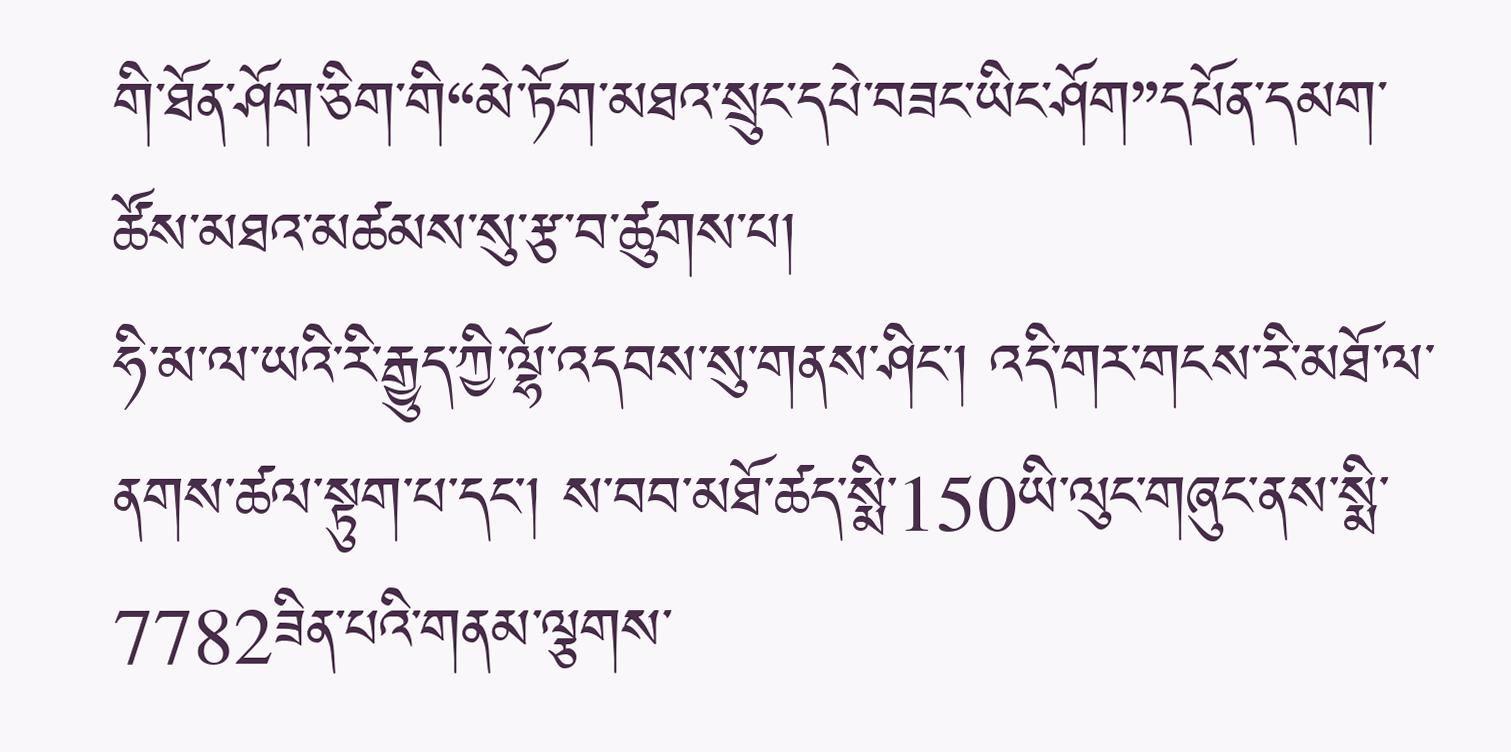གི་ཐོན་ཤོག་ཅིག་གི“མེ་ཏོག་མཐའ་སྲུང་དཔེ་བཟང་ཡིང་ཤོག”དཔོན་དམག་ཚོས་མཐའ་མཚམས་སུ་རྩ་བ་ཚུགས་པ།
ཧི་མ་ལ་ཡའི་རི་རྒྱུད་ཀྱི་ལྷོ་འདབས་སུ་གནས་ཤིང་། འདི་གར་གངས་རི་མཐོ་ལ་ནགས་ཚལ་སྟུག་པ་དང་། ས་བབ་མཐོ་ཚད་སྨི་150ཡི་ལུང་གཞུང་ནས་སྨི་7782ཟིན་པའི་གནམ་ལྕགས་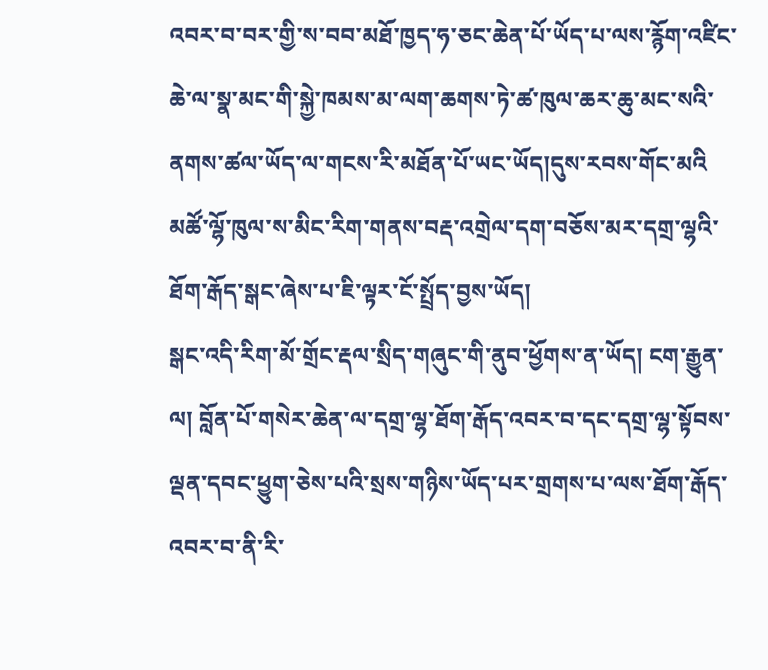འབར་བ་བར་གྱི་ས་བབ་མཐོ་ཁྱད་ཧ་ཅང་ཆེན་པོ་ཡོད་པ་ལས་རྙོག་འཛིང་ཆེ་ལ་སྣ་མང་གི་སྐྱེ་ཁམས་མ་ལག་ཆགས་ཏེ་ཚ་ཁུལ་ཆར་ཆུ་མང་སའི་ནགས་ཚལ་ཡོད་ལ་གངས་རི་མཐོན་པོ་ཡང་ཡོད།དུས་རབས་གོང་མའི
མཚོ་ལྷོ་ཁུལ་ས་མིང་རིག་གནས་བརྡ་འགྲེལ་དག་བཅོས་མར་དགྲ་ལྷའི་ཐོག་རྒོད་སྒང་ཞེས་པ་ཇི་ལྟར་ངོ་སྤྲོད་བྱས་ཡོད།
སྒང་འདི་རིག་མོ་གྲོང་རྡལ་སྲིད་གཞུང་གི་ནུབ་ཕྱོགས་ན་ཡོད། ངག་རྒྱུན་ལ། བློན་པོ་གསེར་ཆེན་ལ་དགྲ་ལྷ་ཐོག་རྒོད་འབར་བ་དང་དགྲ་ལྷ་སྟོབས་ལྡན་དབང་ཕྱུག་ཅེས་པའི་སྲས་གཉིས་ཡོད་པར་གྲགས་པ་ལས་ཐོག་རྒོད་འབར་བ་ནི་རི་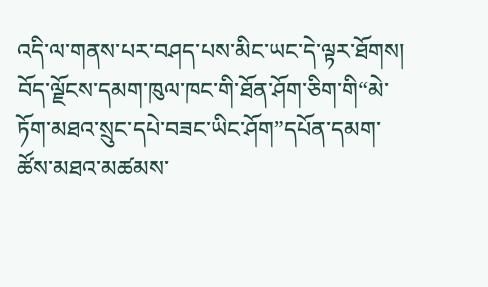འདི་ལ་གནས་པར་བཤད་པས་མིང་ཡང་དེ་ལྟར་ཐོགས།
བོད་ལྗོངས་དམག་ཁུལ་ཁང་གི་ཐོན་ཤོག་ཅིག་གི“མེ་ཏོག་མཐའ་སྲུང་དཔེ་བཟང་ཡིང་ཤོག”དཔོན་དམག་ཚོས་མཐའ་མཚམས་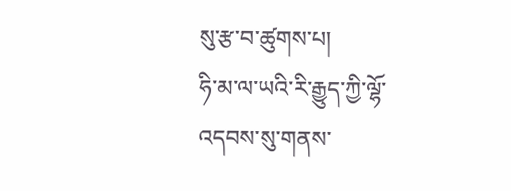སུ་རྩ་བ་ཚུགས་པ།
ཧི་མ་ལ་ཡའི་རི་རྒྱུད་ཀྱི་ལྷོ་འདབས་སུ་གནས་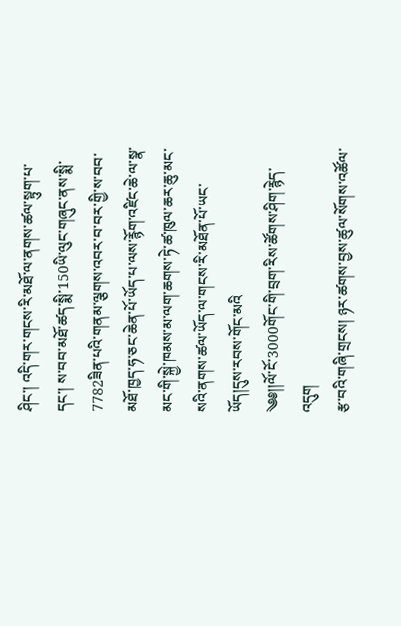ཤིང་། འདི་གར་གངས་རི་མཐོ་ལ་ནགས་ཚལ་སྟུག་པ་དང་། ས་བབ་མཐོ་ཚད་སྨི་150ཡི་ལུང་གཞུང་ནས་སྨི་7782ཟིན་པའི་གནམ་ལྕགས་འབར་བ་བར་གྱི་ས་བབ་མཐོ་ཁྱད་ཧ་ཅང་ཆེན་པོ་ཡོད་པ་ལས་རྙོག་འཛིང་ཆེ་ལ་སྣ་མང་གི་སྐྱེ་ཁམས་མ་ལག་ཆགས་ཏེ་ཚ་ཁུལ་ཆར་ཆུ་མང་སའི་ནགས་ཚལ་ཡོད་ལ་གངས་རི་མཐོན་པོ་ཡང་ཡོད།དུས་རབས་གོང་མའི
༄༅།།ལོ་ངོ་3000གོང་གི་བྲག་རིས་ཚོགས་ཤིག་རྙེད་འདུག
རྩ་བའི་གཞི་གྲངས། ཉར་ཚགས་བྱས་ཚུལ་སོགས་འཚོལ་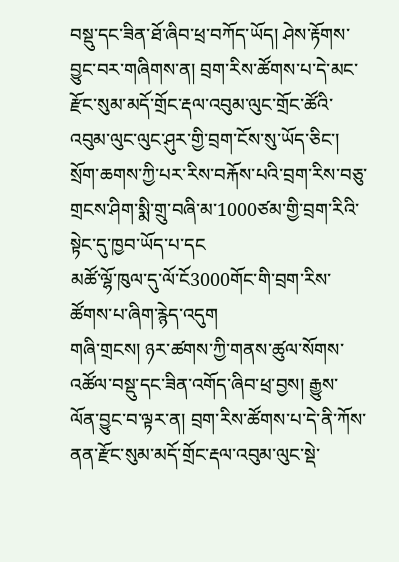བསྡུ་དང་ཟིན་ཐོ་ཞིབ་ཕྲ་བཀོད་ཡོད། ཤེས་རྟོགས་བྱུང་བར་གཞིགས་ན། བྲག་རིས་ཚོགས་པ་དེ་མང་རྫོང་སུམ་མདོ་གྲོང་རྡལ་འབུམ་ལུང་གྲོང་ཚོའི་འབུམ་ལུང་ལུང་ཤུར་གྱི་བྲག་ངོས་སུ་ཡོད་ཅིང་། སྲོག་ཆགས་ཀྱི་པར་རིས་བརྐོས་པའི་བྲག་རིས་བཅུ་གྲངས་ཤིག་སྨི་གྲུ་བཞི་མ་1000ཙམ་གྱི་བྲག་རིའི་སྟེང་དུ་ཁྱབ་ཡོད་པ་དང
མཚོ་ལྷོ་ཁུལ་དུ་ལོ་ངོ3000གོང་གི་བྲག་རིས་ཚོགས་པ་ཞིག་རྙེད་འདུག
གཞི་གྲངས། ཉར་ཚགས་ཀྱི་གནས་ཚུལ་སོགས་འཚོལ་བསྡུ་དང་ཟིན་འགོད་ཞིབ་ཕྲ་བྱས། རྒྱུས་ལོན་བྱུང་བ་ལྟར་ན། བྲག་རིས་ཚོགས་པ་དེ་ནི་ཀོས་ནན་རྫོང་སུམ་མདོ་གྲོང་རྡལ་འབུམ་ལུང་སྡེ་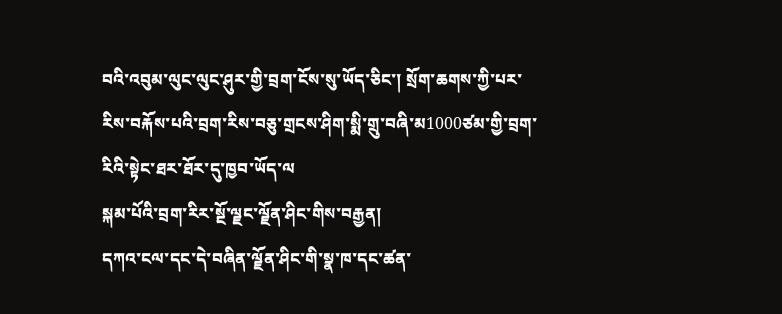བའི་འབུམ་ལུང་ལུང་ཤུར་གྱི་བྲག་ངོས་སུ་ཡོད་ཅིང་། སྲོག་ཆགས་ཀྱི་པར་རིས་བརྐོས་པའི་བྲག་རིས་བཅུ་གྲངས་ཤིག་སྨི་གྲུ་བཞི་མ1000ཙམ་གྱི་བྲག་རིའི་སྟེང་ཐར་ཐོར་དུ་ཁྱབ་ཡོད་ལ
སྐམ་པོའི་བྲག་རིར་སྔོ་ལྗང་ལྗོན་ཤིང་གིས་བརྒྱན།
དཀའ་ངལ་དང་དེ་བཞིན་ལྗོན་ཤིང་གི་སྣ་ཁ་དང་ཚན་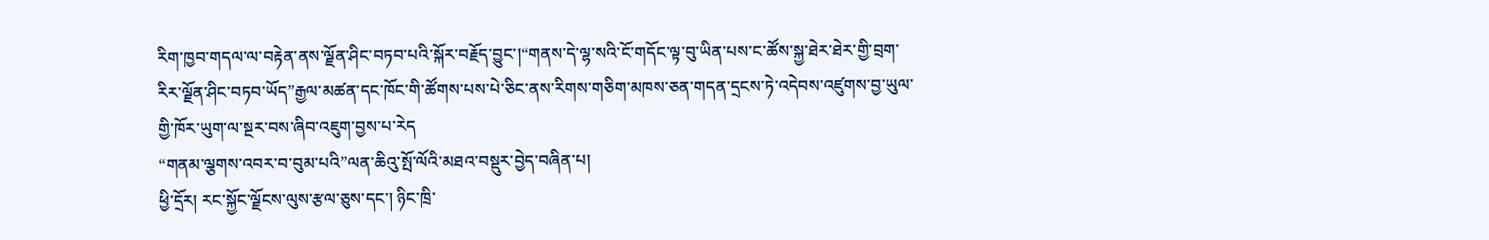རིག་ཁྱབ་གདལ་ལ་བརྟེན་ནས་ལྗོན་ཤིང་བཏབ་པའི་སྐོར་བརྗོད་བྱུང་།“གནས་དེ་ལྷ་སའི་ངོ་གདོང་ལྟ་བུ་ཡིན་པས་ང་ཚོས་སྐྱ་ཐེར་ཐེར་གྱི་བྲག་རིར་ལྗོན་ཤིང་བཏབ་ཡོད”རྒྱལ་མཚན་དང་ཁོང་གི་ཚོགས་པས་པེ་ཅིང་ནས་རིགས་གཅིག་མཁས་ཅན་གདན་དྲངས་ཏེ་འདེབས་འཛུགས་བྱ་ཡུལ་གྱི་ཁོར་ཡུག་ལ་སྔར་བས་ཞིབ་འཇུག་བྱས་པ་རེད
“གནམ་ལྕགས་འབར་བ་བུམ་པའི”ལན་ཆིའུ་སྤོ་ལོའི་མཐའ་བསྡུར་བྱེད་བཞིན་པ།
ཕྱི་དྲོར། རང་སྐྱོང་ལྗོངས་ལུས་རྩལ་ཅུས་དང་། ཉིང་ཁྲི་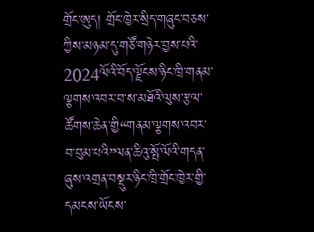གྲོང་ཨུད། གྲོང་ཁྱེར་སྲིད་གཞུང་བཅས་ཀྱིས་མཉམ་དུ་གཙོ་གཉེར་བྱས་པའི་2024ལོའི་བོད་ལྗོངས་ཉིང་ཁྲི་གནམ་ལྕགས་འབར་བ་ས་མཐོའི་ལུས་རྩལ་ཚོགས་ཆེན་གྱི“གནམ་ལྕགས་འབར་བ་བུམ་པའི”ལན་ཆིའུ་སྤོ་ལོའི་གདན་ཞུས་འགྲན་བསྡུར་ཉིང་ཁྲི་གྲོང་ཁྱེར་གྱི་དམངས་ཡོངས་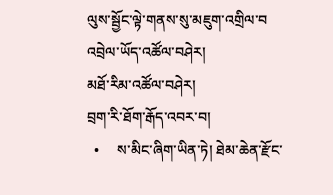ལུས་སྦྱོང་ལྟེ་གནས་སུ་མཇུག་འགྲིལ་བ
འབྲེལ་ཡོད་འཚོལ་བཤེར།
མཐོ་རིམ་འཚོལ་བཤེར།
བྲག་རི་ཐོག་རྒོད་འབར་བ།
  •     ས་མིང་ཞིག་ཡིན་ཏེ། ཐེམ་ཆེན་རྫོང་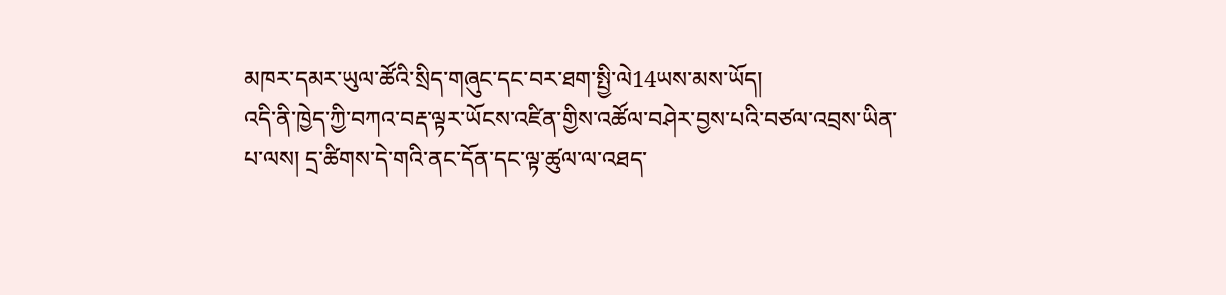མཁར་དམར་ཡུལ་ཚོའི་སྲིད་གཞུང་དང་བར་ཐག་སྤྱི་ལེ14ཡས་མས་ཡོད།
འདི་ནི་ཁྱེད་ཀྱི་བཀའ་བརྡ་ལྟར་ཡོངས་འཛིན་གྱིས་འཚོལ་བཤེར་བྱས་པའི་བཙལ་འབྲས་ཡིན་པ་ལས། དྲ་ཚིགས་དེ་གའི་ནང་དོན་དང་ལྟ་ཚུལ་ལ་འཐད་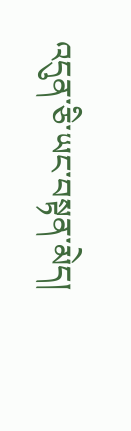འདུན་ཅི་ཡང་བསྟན་མེད།